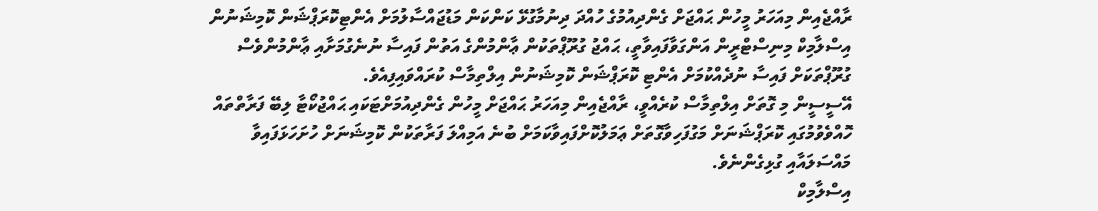ރާއްޖެއިން މިއަހަރު މީހުން ޙައްޖަށް ގެންދިއުމުގެ ހުއްދަ ދިނުމާގުޅޭ ކަންކަން މަޑުޖައްސާލުމަށް އެންޓިކޮރަޕްޝަން ކޮމިޝަނުން އިސްލާމިކް މިނިސްޓްރީން އަންގަވާފައިވާތީ، ޙައްޖު ގުރޫޕްތަކުން ޢާންމުންގެ އަތުން ފައިސާ ނުނެގުމަށާއި ޢާންމުންވެސް ގުރޫޕްތަކަށް ފައިސާ ނުދެއްކުމަށް އެންޓި ކޮރަޕްޝަން ކޮމިޝަނުން އިލްތިމާސް ކުރައްވައިފިއެވެ.
އޭސީސީން މި ގޮތަށް އިލްތިމާސް ކުރެއްވީ، ރާއްޖެއިން މިއަހަރު ޙައްޖަށް މީހުން ގެންދިއުމަށްޓަކައި ޙައްޖުކޯޓާ ލިބޭ ފަރާތްތައް ހޮއްވެވުމުގައި ކޮރަޕްޝަނަށް މަގުފަހިވާގޮތަށް ޢަމަލުކޮށްފައިވާކަމަށް ބުނެ އަމިއްލަ ފަރާތަކުން ކޮމިޝަނަށް ހުށަހަޅަފައިވާ މައްސަލައާއި ގުޅިގެންނެވެ.
އިސްލާމިކް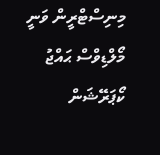މިނިސްޓްރީން ވަނީ މޯލްޑިވްސް ޙައްޖު ކޯޕަރޭޝަން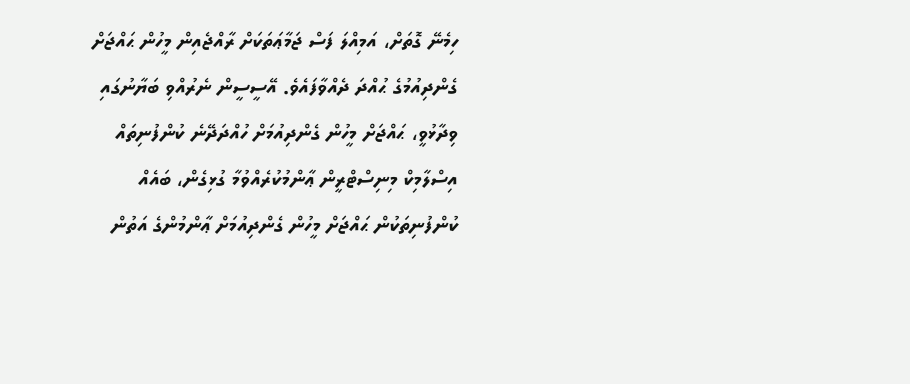ހިމެނޭ ގޮތަށް، އަމިއްލަ ފަސް ޖަމާޢަތަކަށް ރާއްޖެއިން މީހުން ޙައްޖަށް ގެންދިއުމުގެ ޙުއްދަ ދެއްވާފައެވެ. އޭސީސީން ނެރުއްވި ބަޔާނުގައި ވިދާޅުވީ، ޙައްޖަށް މީހުން ގެންދިއުމަށް ހުއްދަދޭނެ ކުންފުނިތައް އިސްލާމިކް މިނިސްޓްރީން ޢާންމުކުރެއްވުމާ ގުޅިގެން، ބައެއް ކުންފުނިތަކުން ޙައްޖަށް މީހުން ގެންދިއުމަށް ޢާންމުންގެ އަތުން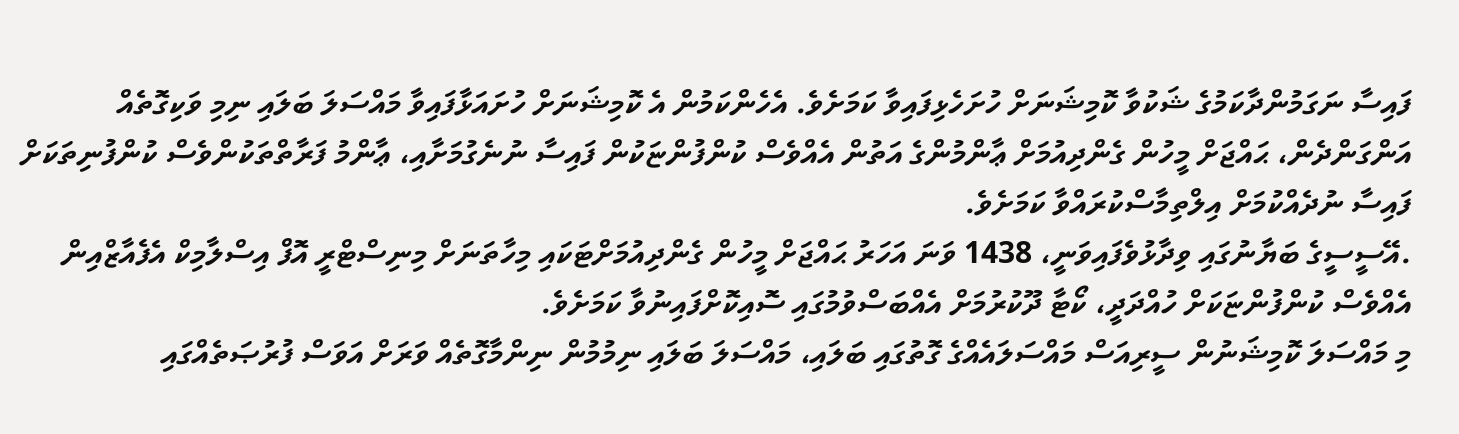ފައިސާ ނަގަމުންދާކަމުގެ ޝަކުވާ ކޮމިޝަނަށް ހުށަހެޅިފައިވާ ކަމަށެވެ. އެހެންކަމުން އެ ކޮމިޝަނަށް ހުށައަޅާފައިވާ މައްސަލަ ބަލައި ނިމި ވަކިގޮތެއް އަންގަންދެން، ޙައްޖަށް މީހުން ގެންދިއުމަށް ޢާންމުންގެ އަތުން އެއްވެސް ކުންފުންޏަކުން ފައިސާ ނުނެގުމަށާއި، ޢާންމު ފަރާތްތަކުންވެސް ކުންފުނިތަކަށް ފައިސާ ނުދެއްކުމަށް އިލްތިމާސްކުރައްވާ ކަމަށެވެ.
.އޭސީސީގެ ބަޔާނުގައި ވިދާޅުވެފައިވަނީ، 1438 ވަނަ އަހަރު ޙައްޖަށް މީހުން ގެންދިއުމަށްޓަކައި މިހާތަނަށް މިނިސްޓްރީ އޮފް އިސްލާމިކް އެފެއާޒްއިން އެއްވެސް ކުންފުންޏަކަށް ހުއްދަދީ، ކޯޓާ ދޫކުރުމަށް އެއްބަސްވުމުގައި ސޮއިކޮށްފައިނުވާ ކަމަށެވެ.
މި މައްސަލަ ކޮމިޝަނުން ސީރިއަސް މައްސަލައެއްގެ ގޮތުގައި ބަލައި، މައްސަލަ ބަލައި ނިމުމުން ނިންމާގޮތެއް ވަރަށް އަވަސް ފުރުޞަތެއްގައި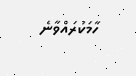ހާމަކުރައްވާނެ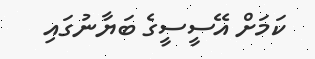ކަމަށް އޭސީސީގެ ބަޔާނުގައި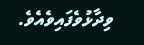ވިދާޅުވެފައިވެއެވެ.